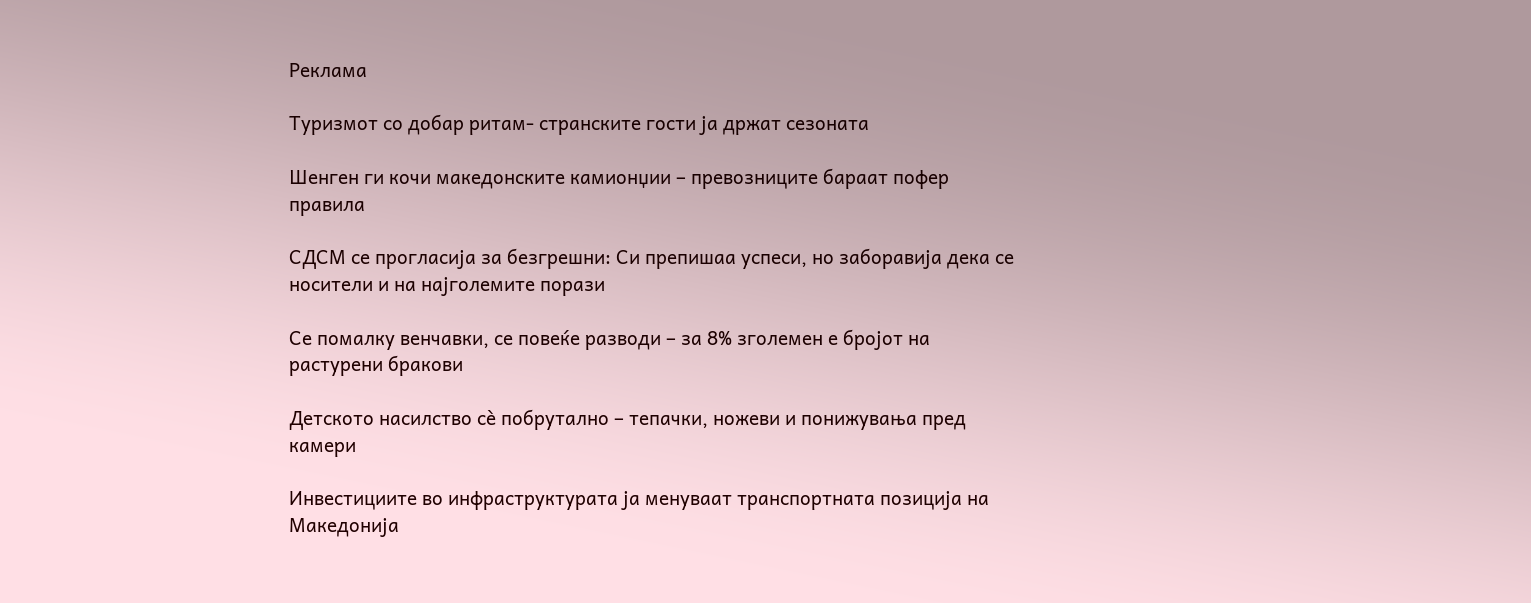Реклама

Туризмот со добар ритам- странските гости ја држат сезоната

Шенген ги кочи македонските камионџии – превозниците бараат пофер правила

СДСМ се прогласија за безгрешни: Си препишаа успеси, но заборавија дека се носители и на најголемите порази

Сe помалку венчавки, се повеќе разводи – за 8% зголемен е бројот на растурени бракови

Детското насилство сè побрутално – тепачки, ножеви и понижувања пред камери

Инвестициите во инфраструктурата ја менуваат транспортната позиција на Македонија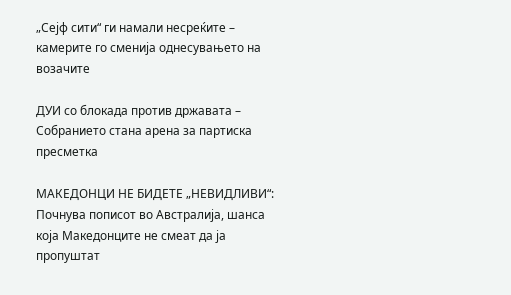„Сејф сити“ ги намали несреќите – камерите го сменија однесувањето на возачите

ДУИ со блокада против државата – Собранието стана арена за партиска пресметка

МАКЕДОНЦИ НЕ БИДЕТЕ „НЕВИДЛИВИ“: Почнува пописот во Австралија, шанса која Македонците не смеат да ја пропуштат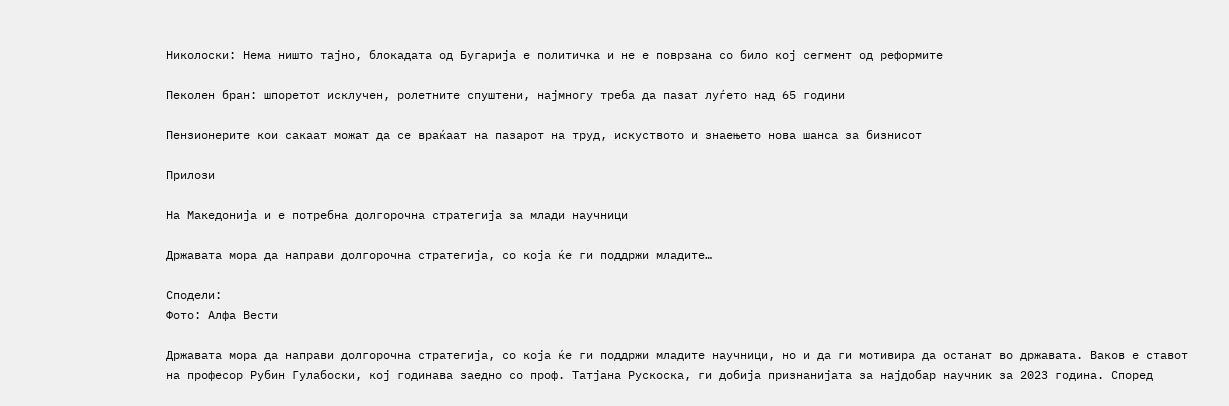Николоски: Нема ништо тајно, блокадата од Бугарија е политичка и не е поврзана со било кој сегмент од реформите

Пеколен бран: шпоретот исклучен, ролетните спуштени, најмногу треба да пазат луѓето над 65 години

Пензионерите кои сакаат можат да се враќаат на пазарот на труд, искуството и знаењето нова шанса за бизнисот

Прилози

На Македонија и е потребна долгорочна стратегија за млади научници

Државата мора да направи долгорочна стратегија, со која ќе ги поддржи младите…

Сподели:
Фото: Алфа Вести

Државата мора да направи долгорочна стратегија, со која ќе ги поддржи младите научници, но и да ги мотивира да останат во државата. Ваков е ставот на професор Рубин Гулабоски, кој годинава заедно со проф. Татјана Рускоска, ги добија признанијата за најдобар научник за 2023 година. Според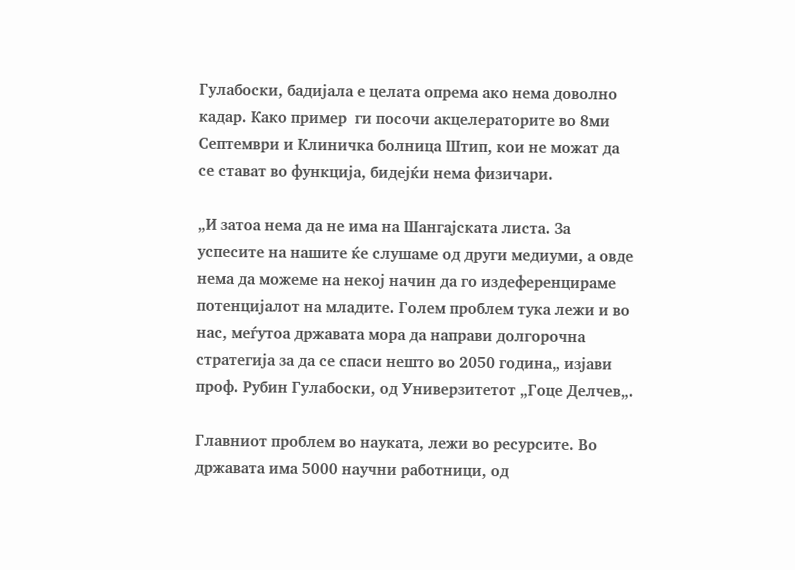Гулабоски, бадијала е целата опрема ако нема доволно кадар. Како пример  ги посочи акцелераторите во 8ми Септември и Клиничка болница Штип, кои не можат да се стават во функција, бидејќи нема физичари.

„И затоа нема да не има на Шангајската листа. За успесите на нашите ќе слушаме од други медиуми, а овде нема да можеме на некој начин да го издеференцираме потенцијалот на младите. Голем проблем тука лежи и во нас, меѓутоа државата мора да направи долгорочна стратегија за да се спаси нешто во 2050 година„ изјави проф. Рубин Гулабоски, од Универзитетот „Гоце Делчев„.

Главниот проблем во науката, лежи во ресурсите. Во државата има 5000 научни работници, од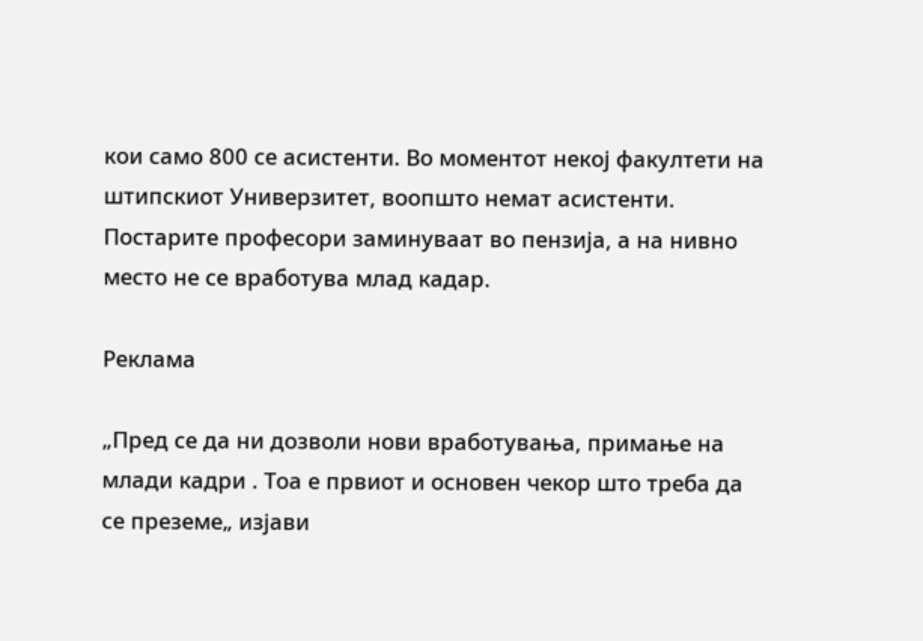кои само 800 се асистенти. Во моментот некој факултети на штипскиот Универзитет, воопшто немат асистенти. Постарите професори заминуваат во пензија, а на нивно место не се вработува млад кадар.

Реклама

„Пред се да ни дозволи нови вработувања, примање на млади кадри . Тоа е првиот и основен чекор што треба да се преземе„ изјави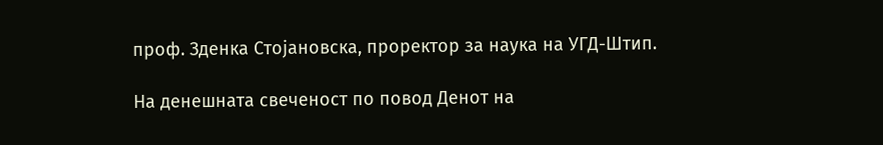проф. Зденка Стојановска, проректор за наука на УГД-Штип.

На денешната свеченост по повод Денот на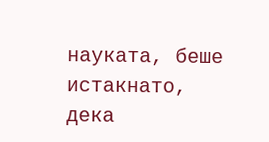науката, беше истакнато, дека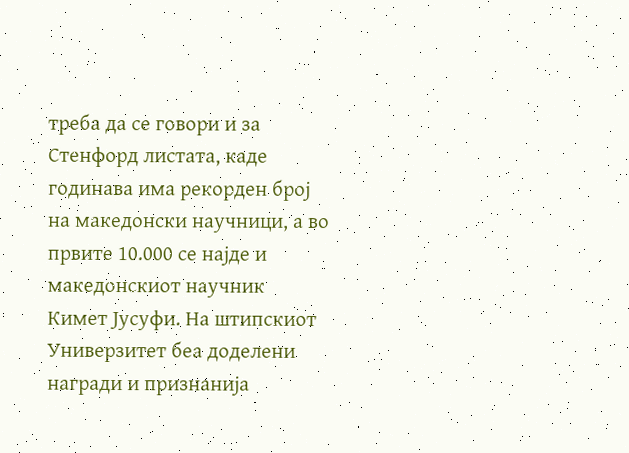треба да се говори и за Стенфорд листата, каде годинава има рекорден број на македонски научници, а во првите 10.000 се најде и македонскиот научник Кимет Јусуфи. На штипскиот Универзитет беа доделени награди и признанија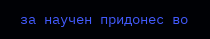за научен придонес во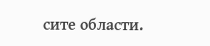сите области.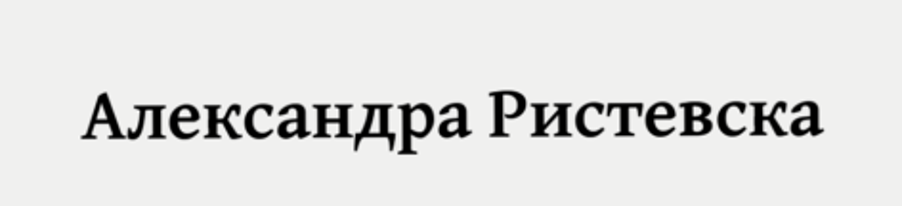Александра Ристевска